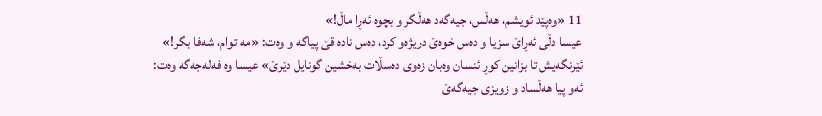11 «وەپێد ئویشم، هەڵس، جیەگەد هەڵگر و بچوه ئەڕا ماڵ!»
عیسا دڵی ئەڕاێ سزیا و دەس خوەێ دریژەو کرد، دەس ناده قێ پیاگه و وەت: «مه توام، شەفا بگر!»
ئێرنگەیش تا بزانین کوڕ ئنسان وەبان زەوی دەسڵات بەخشین گونایل دێرێ» عیسا وه فەلەجەگه وەت:
ئەو پیا هەڵساد و زویزی جیەگەێ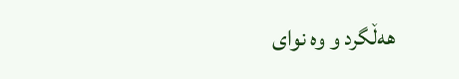هەڵگرد و وه نوای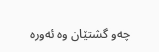چەو گشتێان وه ئەوره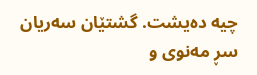چیه دەیشت. گشتێان سەریان سڕ مەنوی و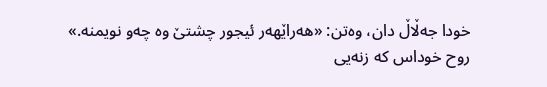خودا جەڵاڵ دان، وەتن: «هەراێهەر ئیجور چشتێ وه چەو نویمنه.»
روح خوداس که زنەیی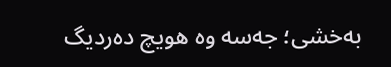بەخشی؛ جەسه وه هویچ دەردیگ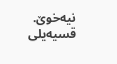نیەخوێ. قسیەیلی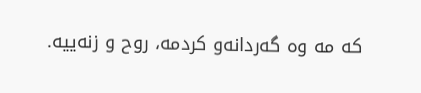که مه وه گەردانەو کردمه، روح و زنەییه.